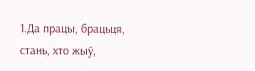1.Да працы, брацьця, стань, хто жыў,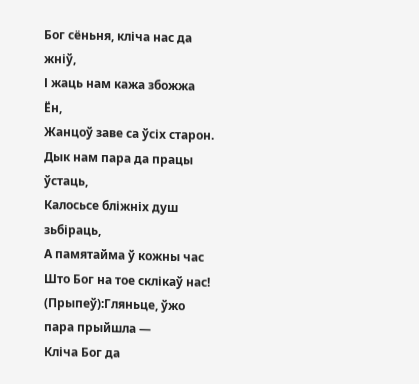Бог сёньня, кліча нас да жніў,
І жаць нам кажа збожжа Ён,
Жанцоў заве са ўсіх старон.
Дык нам пара да працы ўстаць,
Калосьсе бліжніх душ зьбіраць,
А памятайма ў кожны час
Што Бог на тое склікаў нас!
(Прыпеў):Гляньце, ўжо пара прыйшла —
Кліча Бог да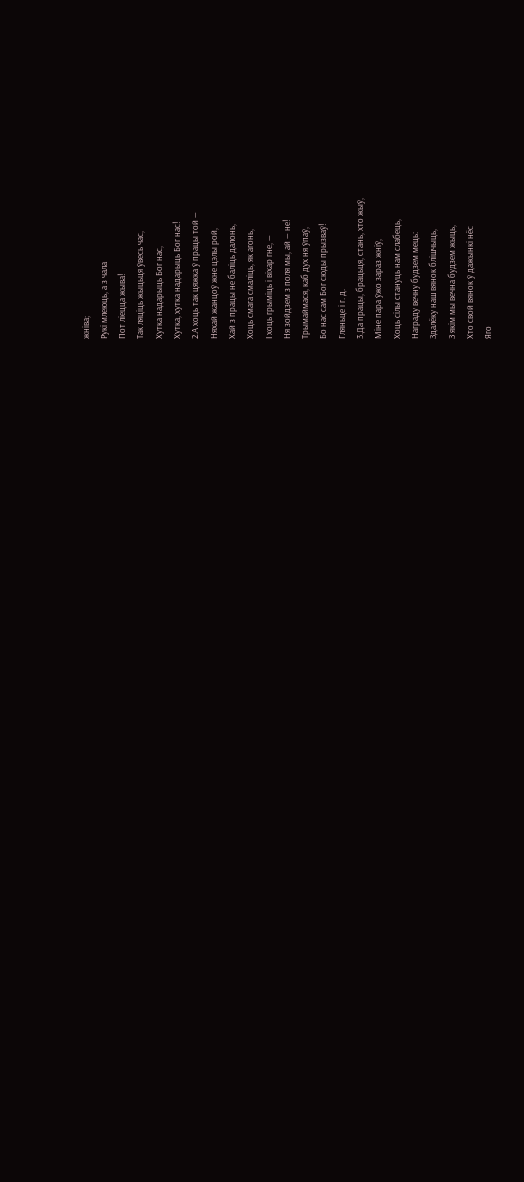жніва;
Рукі млеюць, а з чала
Пот ліецца жыва!
Так ляціць жыцьця ўвесь час,
Хутка надарыць Бог нас,
Хутка, хутка надарыць Бог нас!
2.А хоць так цяжка ў працы той —
Няхай жанцоў жне цэлы рой,
Хай з працы не баліць далонь,
Хоць смага смаліць, як агонь,
І хоць грыміць і віхар гне, —
Ня зойдзем з поля мы, ай — не!
Трымаймася, каб дух ня ўпаў,
Бо нас сам Бог сюды прызваў!
Гляньце і г. д.
3.Да працы, брацьця, стань, хто жыў,
Міне пара ўжо зараз жніў,
Хоць сілы стануць нам слабець,
Награду вечну будзем мець:
Здалёку наш вянок блішчыць,
З якім мы вечна будзем жыць,
Хто свой вянок ў дажынкі нёс
Яго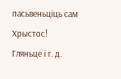пасьвеньціць сам Хрыстос!
Гляньце і г. д.